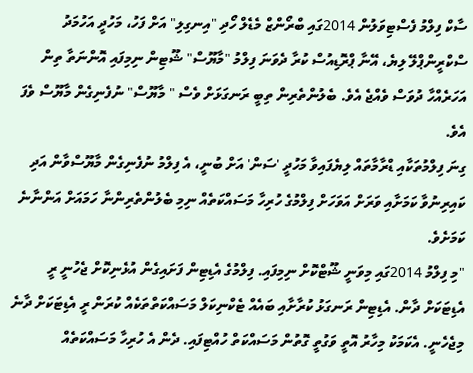ސާކް ފިލްމު ފެސްޓިވަލުން 2014ގައި ބްރޯންޒް މެޑެލް ހޯދި "އިނގިލި" އަށް ފަހު، މަހުދީ އަހުމަދު ސްކްރީންޕްލޭ ލިޔެ، އޭނާ ޕްރޮޑިއުސް ކުރާ ދެވަނަ ފިލްމު "މާޔޫސް" ޝޫޓިން ނިމިފައި އޮންނަތާ ތިން އަހަރެއްހާ ދުވަސް ވެއްޖެ އެވެ. ބެލުންތެރިން ތިބީ ރަނގަޅަށް ވެސް " މާޔޫސް" ނުފެނިގެން މާޔޫސް ވެފަ އެވެ.
ގިނަ ފިލްމުތަކާއި ޑްރާމާތައް ލިޔެފައިވާ މަހުދީ 'ސަން' އަށް ބުނީ، އެ ފިލްމު ނުފެނިގެން މާޔޫސްވާން އަދި ކައިރިނުވާ ކަމަށާއި ވަރަށް އަވަހަށް ފިލްމުގެ ހުރިހާ މަސައްކަތެއް ނިމި ބެލުންތެރިންނާ ހަމައަށް އަންނާނެ ކަމަށެވެ.
"މި ފިލްމު 2014ގައި މިވަނީ ޝޫޓްކޮށް ނިމިފައި. ފިލްމުގެ އެޑިޓިން ފަށައިގެން އުޅެނިކޮށް ޖެހުނީ ރީ އެޑިޓަކަށް ދާން. އެޑިޓިން ރަނގަޅު ކުރާށާއި ބައެއް ޓެކްނިކަލް މަސައްކަތްތަކެއް ކުރަން ރީ އެޑިޓަކަށް ދާނެ މިޖެހެނީ. އެކަމަކު މިހާރު އޮތީ ވަގުތީ ގޮތުން މަސައްކަތް ހުއްޓިފައި. ދެން އެ ހުރިހާ މަސައްކަތެއް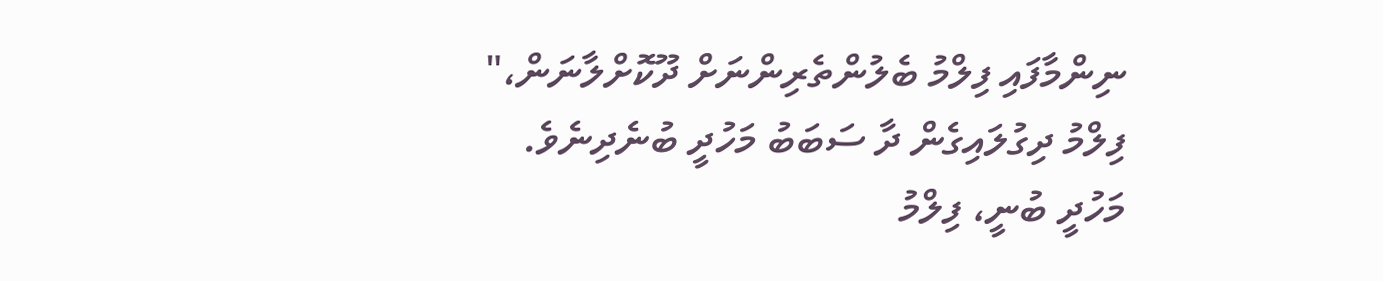ނިންމާފައި ފިލްމު ބެލުންތެރިންނަށް ދޫކޮށްލާނަން،" ފިލްމު ދިގުލައިގެން ދާ ސަބަބު މަހުދީ ބުނެދިނެވެ.
މަހުދީ ބުނީ، ފިލްމު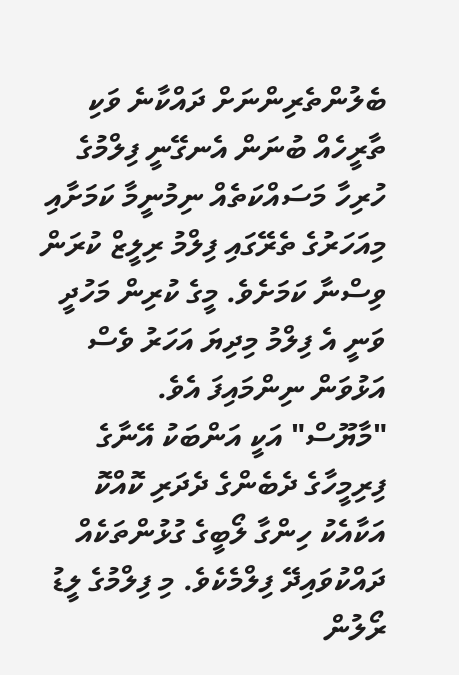ބެލުންތެރިންނަށް ދައްކާނެ ވަކި ތާރީހެއް ބުނަން އެނގޭނީ ފިލްމުގެ ހުރިހާ މަސައްކަތެއް ނިމުނީމާ ކަމަށާއި މިއަހަރުގެ ތެރޭގައި ފިލްމު ރިލީޒް ކުރަން ވިސްނާ ކަމަށެވެ. މީގެ ކުރިން މަހުދީ ވަނީ އެ ފިލްމު މިދިޔަ އަހަރު ވެސް އަޅުވަން ނިންމައިފަ އެވެ.
"މާޔޫސް" އަކީ އަންބަކު އޭނާގެ ފިރިމީހާގެ ދެބެންގެ ދެދަރި ކޮއްކޮ އަކާއެކު ހިންގާ ލޯބީގެ ގުޅުންތަކެއް ދައްކުވައިދޭ ފިލްމެކެވެ. މި ފިލްމުގެ ލީޑު ރޯލުން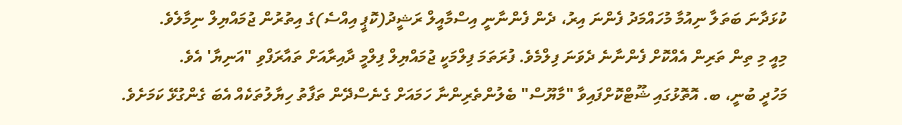ކުޅަދާނަ ބަތަލާ ނިއުމާ މުހައްމަދު ފެންނަ އިރު، ދެން ފެންނާނީ އިސްމާއީލް ރަޝީދު(ކޮޕީ އިއްސެ)ގެ އިތުރުން ޖުމައްޔިލް ނިމާލެވެ.
މިއީ މި ތިން ތަރިން އެއްކޮށް ފެންނާނެ ދެވަނަ ފިލްމެވެ. ފުރަތަމަ ފިލްމަކީ ޖުމައްޔިލް ފިލްމީ ދާއިރާއަށް ތައާރަފްވި "އަނިޔާ' އެވެ.
މަހުދީ ބުނީ، ބ. އޮތޮޅުގައި ޝޫޓްކޮށްފައިވާ "މާޔޫސް" ބެލުންތެރިންނާ ހަމައަށް ގެނެސްދޭން ތަފާތު ހިޔާލުތަކެއް އެބަ ގެންގުޅޭ ކަމަށެވެ.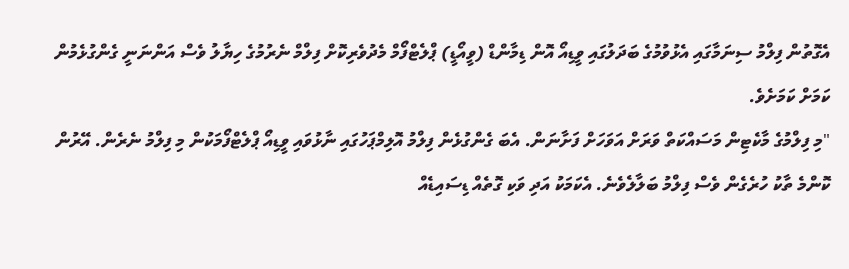އެގޮތުން ފިލްމު ސިނަމާގައި އެޅުވުމުގެ ބަދަލުގައި ވީޑިއޯ އޮން ޑިމާންޑް (ވީއޯޑީ) ޕްލެޓްފޯމް މެދުވެރިކޮށް ފިލްމް ނެރުމުގެ ހިޔާލު ވެސް އަންނަނީ ގެންގުޅެމުން ކަމަށް ކަމަށެވެ.
"މި ފިލްމުގެ މާކެޓިން މަސައްކަތް ވަރަށް އަވަހަށް ފަށާނަން. އެބަ ގެންގުޅެން ފިލްމު އޮލިމްޕަހުގައި ނާޅުވައި ވީޑިއޯ ޕްލެޓްފޯމަކުން މި ފިލްމު ނެރެން. އޭރުން ކޮންމެ ތާކު ހުރެގެން ވެސް ފިލްމު ބަލާލެވެނެ. އެކަމަކު އަދި ވަކި ގޮތެއް ޑިސައިޑެއް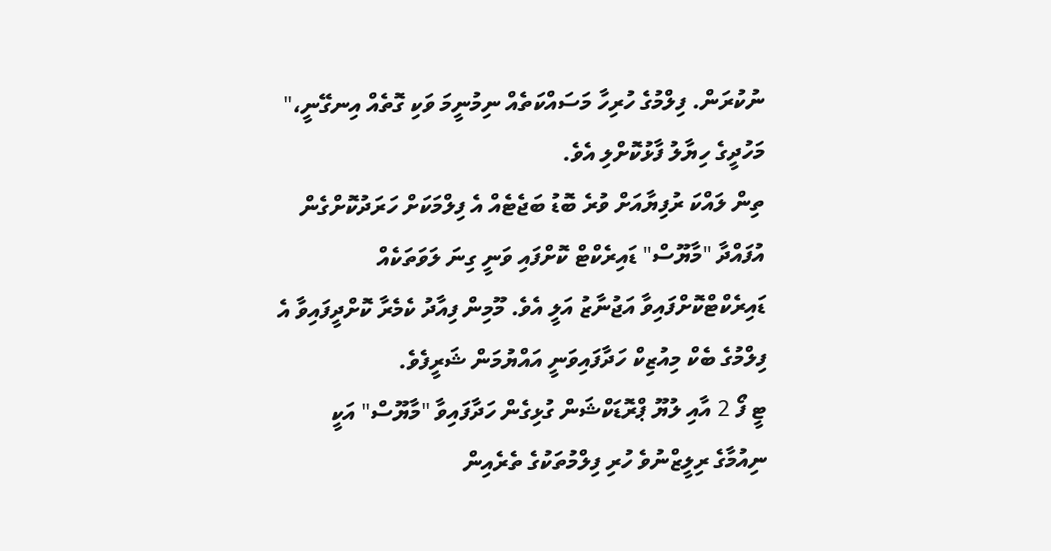ނުކުރަން. ފިލްމުގެ ހުރިހާ މަސައްކަތެއް ނިމުނީމަ ވަކި ގޮތެއް އިނގޭނީ،" މަހުދީގެ ހިޔާލު ފާޅުކޮށްލި އެވެ.
ތިން ލައްކަ ރުފިޔާއަށް ވުރެ ބޮޑު ބަޖެޓެއް އެ ފިލްމަކަށް ހަރަދުކޮށްގެން އުފައްދާ "މާޔޫސް" ޑައިރެކްޓް ކޮށްފައި ވަނީ ގިނަ ލަވަތަކެއް ޑައިރެކްޓްކޮށްފައިވާ އަޖުނާޒު އަލީ އެވެ. މޫމިން ފިއާދު ކެމެރާ ކޮށްދީފައިވާ އެ ފިލްމުގެ ބެކް މިއުޒިކް ހަދާފައިވަނީ އައްޔުމަން ޝަރީފެވެ.
ޓީ ފޯ 2 އާއި ލުޔޫ ޕްރޮޑަކްޝަން ގުޅިގެން ހަދާފައިވާ "މާޔޫސް" އަކީ ނިއުމާގެ ރިލީޒްނުވެ ހުރި ފިލްމުތަކުގެ ތެރެއިން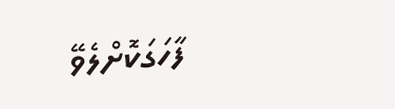ފާހަގަކޮށްލެވޭ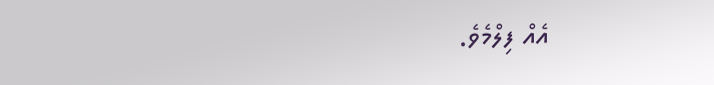އެއް ފިލްމެވެ.